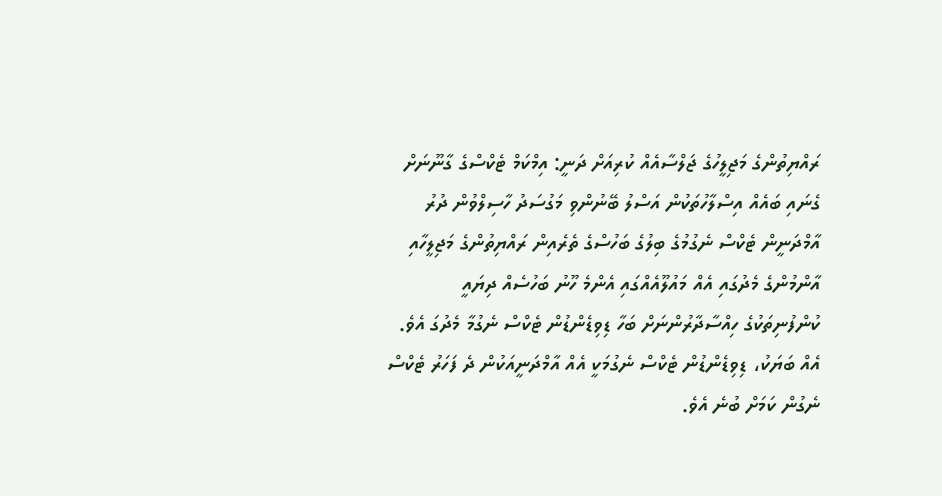ރައްޔިތުންގެ މަޖިލީހުގެ ޖަލްސާއެއް ކުރިއަށް ދަނީ: އިމްކަމް ޓެކްސްގެ ގާނޫނަށް ގެނައި ބައެއް އިސްލާހުތަކުން އަސްލު ބޭނުންވި މަގުސަދު ހާސިލްވުން ދުރު
އާމްދަނީން ޓެކްސް ނެގުމުގެ ބިލުގެ ބަހުސްގެ ތެރެއިން ރައްޔިތުންގެ މަޖިލީހާއި އާންމުންގެ މެދުގައި އެއް މައުލޫއެއްގައި އެންމެ ހޫނު ބަހުސެއް ދިޔައީ ކުންފުނިތަކުގެ ހިއްސާދާރުންނަށް ބަހާ ޑިވިޑެންޑުން ޓެކްސް ނެގުމާ މެދުގަ އެވެ. އެއް ބަޔަކު، ޑިވިޑެންޑުން ޓެކްސް ނެގުމަކީ އެއް އާމްދަނީއަކުން ދެ ފަހަރު ޓެކްސް ނެގުން ކަމަށް ބުނެ އެވެ.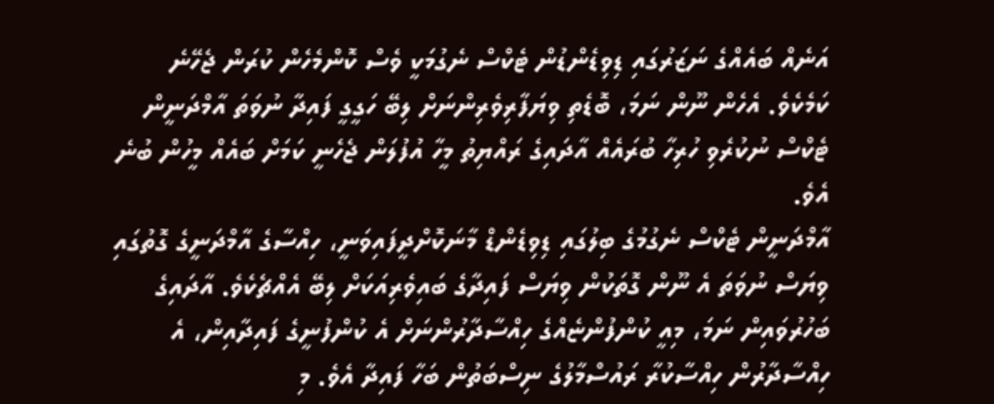އަނެއް ބައެއްގެ ނަޒަރުގައި ޑިވިޑެންޑުން ޓެކްސް ނެގުމަކީ ވެސް ކޮންމެހެން ކުރަން ޖެހޭނެ ކަމެކެވެ. އެހެން ނޫން ނަމަ، ބޮޑެތި ވިޔަފާރިވެރިންނަށް ލިބޭ ހަގީގީ ފައިދާ ނުވަތަ އާމްދަނީން ޓެކްސް ނުކުރެވި ހުރިހާ ބުރައެއް އާދައިގެ ރައްޔިތު މީހާ އުފުލަން ޖެހެނީ ކަމަށް ބައެއް މީހުން ބުނެ އެވެ.
އާމްދަނީން ޓެކްސް ނެގުމުގެ ބިލުގައި ޑިވިޑެންޑް މާނަކޮށްދީފައިވަނީ، ހިއްސާގެ އާމްދަނީގެ ގޮތުގައި ވިޔަސް ނުވަތަ އެ ނޫން ގޮތަކުން ވިޔަސް ފައިދާގެ ބައިވެރިއަކަށް ލިބޭ އެއްޗެކެވެ. އާދައިގެ ބަހުރުވައިން ނަމަ، މިއީ ކުންފުންޏެއްގެ ހިއްސާދާރުންނަށް އެ ކުންފުނީގެ ފައިދާއިން، އެ ހިއްސާދާރުން ހިއްސާކުރާ ރައުސްމާލުގެ ނިސްބަތުން ބަހާ ފައިދާ އެވެ. މި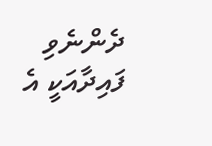ދެންނެވި ފައިދާއަކީ އެ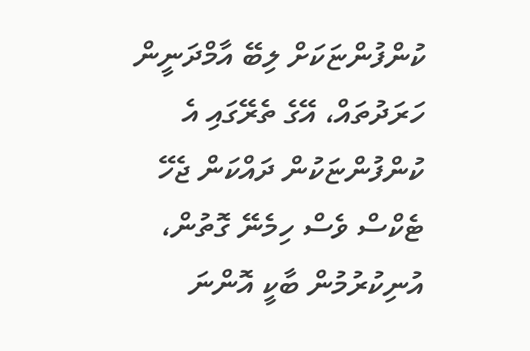ކުންފުންޏަކަށް ލިބޭ އާމްދަނީން ހަރަދުތައް، އޭގެ ތެރޭގައި އެ ކުންފުންޏަކުން ދައްކަން ޖެހޭ ޓެކްސް ވެސް ހިމެނޭ ގޮތުން، އުނިކުރުމުން ބާކީ އޮންނަ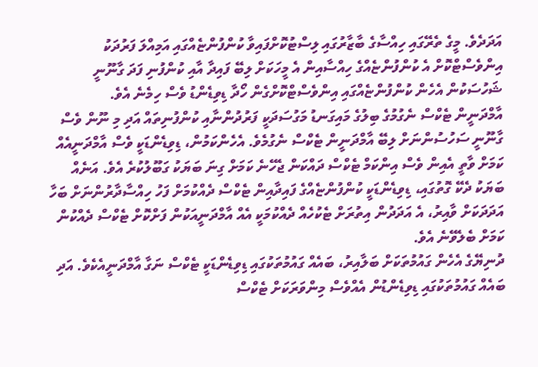އަދަދެވެ. މީގެ ތެރޭގައި ހިއްސާގެ ބާޒާރުގައި ލިސްޓުކޮށްފައިވާ ކުންފުންޏެއްގައި އަމިއްލަ ފަރުދަކު އިންވެސްޓްކޮށް އެ ކުންފުންޏެއްގެ ހިއްސާއިން އެ މީހަކަށް ލިބޭ ފައިދާ އާއި ކުންފުނި ފަދަ ގާނޫނީ ޝަހުސަކުން އެހެން ކުންފުންޏެއްގައި އިންވެސްޓްކޮށްގެން ހޯދާ ޑިވިޑެންޑު ވެސް ހިމެނެ އެވެ.
އާމްދަނީން ޓެކްސް ނެގުމުގެ ބިލުގެ މައިގަނޑު މަގުސަދަކީ ފަރުދުންނާއި ކުންފުނިތައް އަދި މި ނޫން ވެސް ގާނޫނީ ސަހުސުންނަށް ލިބޭ އާމްދަނީން ޓެކްސް ނެގުމެވެ. އެހެންކަމުން، ޑިވިޑެންޑަކީ ވެސް އާމްދަނީއެއް ކަމަށް ވާތީ އެއިން ވެސް އިންކަމް ޓެކްސް ދައްކަން ޖެހޭނެ ކަމަށް ގިނަ ބަޔަކު ގަބޫލުކުރެ އެވެ. އަނެއް ބަޔަކު ދެކޭ ގޮތުގައި، ޑިވިޑެންޑަކީ ކުންފުންޏެއްގެ ފައިދާއިން ޓެކްސް ދެއްކުމަށް ފަހު ހިއްސާދާރުންނަށް ބަހާ އަދަދަކަށް ވާއިރު، އެ އަދަދުން އިތުރަށް ޓެކުހެއް ދެއްކުމަކީ އެއް އާމްދަނީއަކުން ފަށްކޮށް ޓެކްސް ދެއްކުން ކަމަށް ބެލެވޭނެ އެވެ.
ދުނިޔޭގެ އެހެން ގައުމުތަކަށް ބަލާއިރު، ބައެއް ގައުމުތަކުގައި ޑިވިޑެންޑަކީ ޓެކްސް ނަގާ އާމްދަނީއެކެވެ. އަދި ބައެއް ގައުމުތަކުގައި ޑިވިޑެންޑުން އެއްވެސް މިންވަރަކަށް ޓެކްސް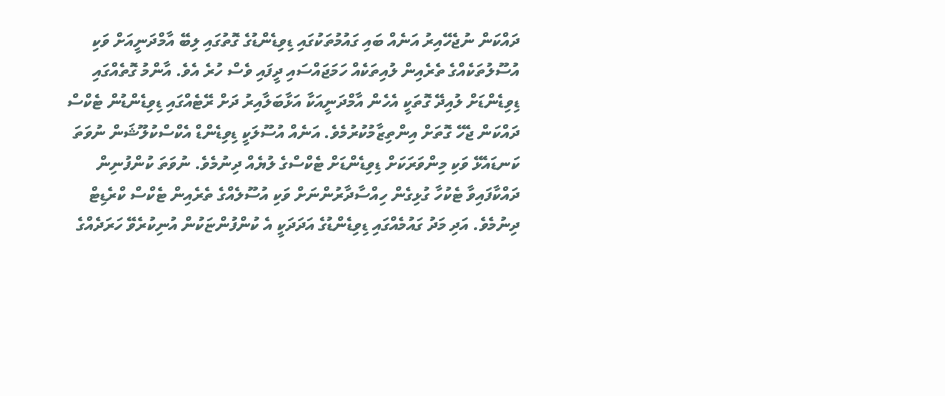ދައްކަން ނުޖެހޭއިރު އަނެއް ބައި ގައުމުތަކުގައި ޑިވިޑެންޑުގެ ގޮތުގައި ލިބޭ އާމްދަނީއަށް ވަކި އުސޫލުތަކެއްގެ ތެރެއިން ލުއިތަކެއް ހަމަޖައްސައި ދީފައި ވެސް ހުރެ އެވެ. އާންމު ގޮތެއްގައި ޑިވިޑެންޑަށް ލުއިދޭ ގޮތަކީ އެހެން އާމްދަނީއަކާ އަޅާބަލާއިރު ދަށް ރޭޓެއްގައި ޑިވިޑެންޑުން ޓެކްސް ދައްކަން ޖެހޭ ގޮތަށް އިންތިޒާމުކުރުމެވެ. އަނެއް އުސޫލަކީ ޑިވިޑެންޑް އެކްސްކުލޫޝަން ނުވަތަ ކަނޑައެޅޭ ވަކި މިންވަރަކަށް ޑިވިޑެންޑަށް ޓެކްސްގެ ލުޔެއް ދިނުމެވެ. ނުވަތަ ކުންފުނިން ދައްކާފައިވާ ޓެކުހާ ގުޅިގެން ހިއްސާދާރުންނަށް ވަކި އުސޫލެއްގެ ތެރެއިން ޓެކްސް ކްރެޑިޓް ދިނުމެވެ. އަދި މަދު ގައުމެއްގައި ޑިވިޑެންޑުގެ އަދަދަކީ އެ ކުންފުންޏަކުން އުނިކުރެވޭ ހަރަދެއްގެ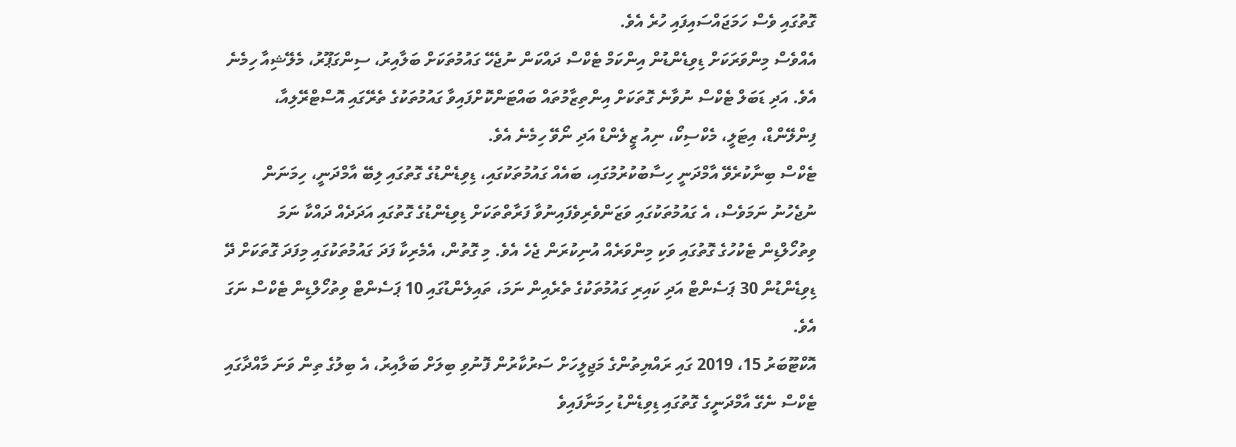ގޮތުގައި ވެސް ހަމަޖައްސައިފައި ހުރެ އެވެ.
އެއްވެސް މިންވަރަކަށް ޑިވިޑެންޑުން އިންކަމް ޓެކްސް ދައްކަން ނުޖެހޭ ގައުމުތަކަށް ބަލާއިރު، ސިންގަޕޫރު، މެލޭޝިއާ ހިމެނެ އެވެ. އަދި ޑަބަލް ޓެކްސް ނުވާނެ ގޮތަކަށް އިންތިޒާމުތައް ބައްޓަންކޮށްފައިވާ ގައުމުތަކުގެ ތެރޭގައި އޮސްޓްރޭލިއާ، ފިންލޭންޑް، އިޓަލީ، މެކްސިކޯ، ނިއު ޒީލެންޑް އަދި ނޯވޭ ހިމެނެ އެވެ.
ޓެކްސް ބިނާކުރެވޭ އާމްދަނީ ހިސާބުކުރުމުގައި، ބައެއް ގައުމުތަކުގައި، ޑިވިޑެންޑުގެ ގޮތުގައި ލިބޭ އާމްދަނީ، ހިމަނަން ނުޖެހުނު ނަމަވެސް، އެ ގައުމުތަކުގައި ވަޒަންވެރިވެފައިނުވާ ފަރާތްތަކަށް ޑިވިޑެންޑުގެ ގޮތުގައި އަދަދެއް ދައްކާ ނަމަ ވިތުހޯލްޑިން ޓެކުހުގެ ގޮތުގައި ވަކި މިންވަރެއް އުނިކުރަން ޖެހެ އެވެ. މި ގޮތުން، އެމެރިކާ ފަދަ ގައުމުތަކުގައި މިފަދަ ގޮތަކަށް ދޭ ޑިވިޑެންޑުން 30 ޕަސެންޓް އަދި ކައިރި ގައުމުތަކުގެ ތެރެއިން ނަމަ، ތައިލެންޑުގައި 10 ޕަސެންޓް ވިތުހޯލްޑިން ޓެކްސް ނަގަ އެވެ.
އޮކްޓޫބަރު 15، 2019 ގައި ރައްޔިތުންގެ މަޖިލީހަށް ސަރުކާރުން ފޮނުވި ބިލަށް ބަލާއިރު، އެ ބިލުގެ ތިން ވަނަ މާއްދާގައި ޓެކްސް ނެގޭ އާމްދަނީގެ ގޮތުގައި ޑިވިޑެންޑު ހިމަނާފައިވެ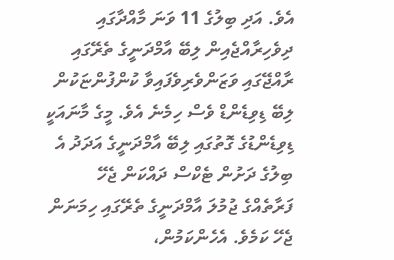އެވެ. އަދި ބިލުގެ 11 ވަނަ މާއްދާގައި ދިވެހިރާއްޖެއިން ލިބޭ އާމްދަނީގެ ތެރޭގައި ރާއްޖޭގައި ވަޒަންވެރިވެފައިވާ ކުންފުންޏަކުން ލިބޭ ޑިވިޑެންޑް ވެސް ހިމެނެ އެވެ. މީގެ މާނައަކީ ޑިވިޑެންޑުގެ ގޮތުގައި ލިބޭ އާމްދަނީގެ އަދަދު އެ ބިލުގެ ދަށުން ޓެކްސް ދައްކަން ޖެހޭ ފަރާތެއްގެ ޖުމުލަ އާމްދަނީގެ ތެރޭގައި ހިމަނަން ޖެހޭ ކަމެވެ. އެހެންކަމުން،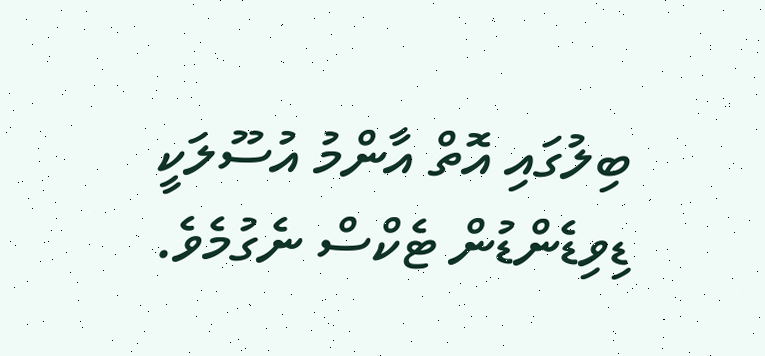ބިލުގައި އޮތް އާންމު އުސޫލަކީ ޑިވިޑެންޑުން ޓެކްސް ނެގުމެވެ.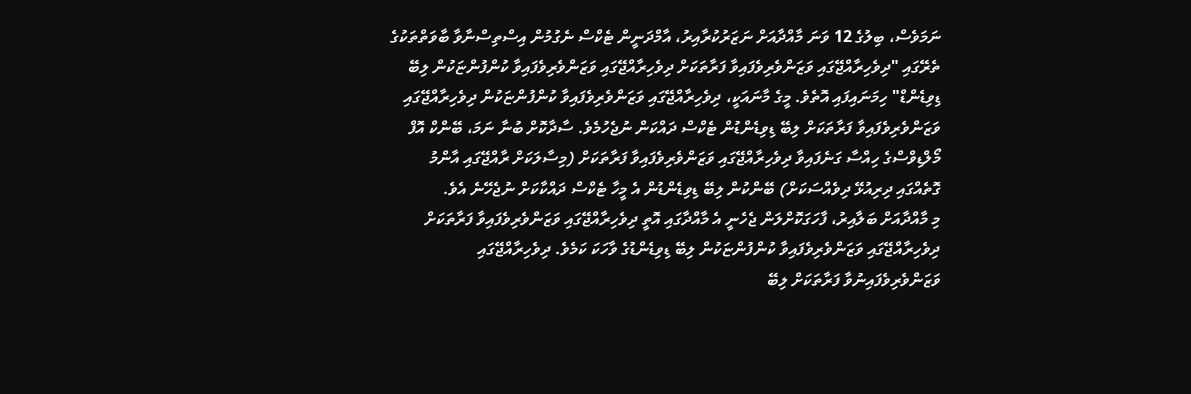ނަމަވެސް، ބިލުގެ 12 ވަނަ މާއްދާއަށް ނަޒަރުކުރާއިރު، އާމްދަނީން ޓެކްސް ނެގުމުން އިސްތިސްނާވާ ބާވަތްތަކުގެ ތެރޭގައި "ދިވެހިރާއްޖޭގައި ވަޒަންވެރިވެފައިވާ ފަރާތަކަށް ދިވެހިރާއްޖޭގައި ވަޒަންވެރިވެފައިވާ ކުންފުންޏަކުން ލިބޭ ޑިވިޑެންޑް" ހިމަނައިފައި އޮތެވެ. މީގެ މާނައަކީ، ދިވެހިރާއްޖޭގައި ވަޒަންވެރިވެފައިވާ ކުންފުންޏަކުން ދިވެހިރާއްޖޭގައި ވަޒަންވެރިވެފައިވާ ފަރާތަކަށް ލިބޭ ޑިވިޑެންޑުން ޓެކްސް ދައްކަން ނުޖެހުމެވެ. ސާދާކޮށް ބުނާ ނަމަ، ބޭންކް އޮފް މޯލްޑިވްސްގެ ހިއްސާ ގަނެފައިވާ ދިވެހިރާއްޖޭގައި ވަޒަންވެރިވެފައިވާ ފަރާތަކަށް (މިސާލަކަށް ރާއްޖޭގައި އާންމު ގޮތެއްގައި ދިރިއުޅޭ ދިވެއްސަކަށް) ބޭންކުން ލިބޭ ޑިވިޑެންޑުން އެ މީހާ ޓެކްސް ދައްކާކަށް ނުޖެހޭނެ އެވެ.
މި މާއްދާއަށް ބަލާއިރު، ފާހަގަކޮށްލަން ޖެހެނީ އެ މާއްދާގައި އޮތީ ދިވެހިރާއްޖޭގައި ވަޒަންވެރިވެފައިވާ ފަރާތަކަށް ދިވެހިރާއްޖޭގައި ވަޒަންވެރިވެފައިވާ ކުންފުންޏަކުން ލިބޭ ޑިވިޑެންޑުގެ ވާހަކަ ކަމެވެ. ދިވެހިރާއްޖޭގައި ވަޒަންވެރިވެފައިނުވާ ފަރާތަކަށް ލިބޭ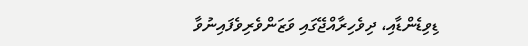ޑިވިޑެންޑާއި، ދިވެހިރާއްޖޭގައި ވަޒަންވެރިވެފައިނުވާ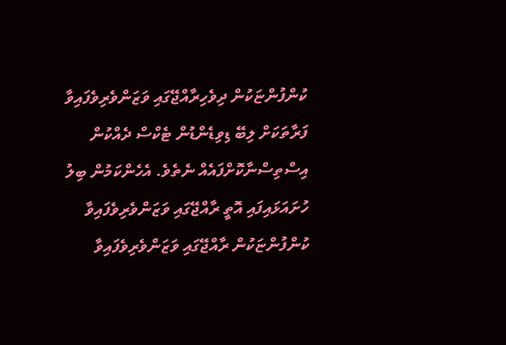ކުންފުންޏަކުން ދިވެހިރާއްޖޭގައި ވަޒަންވެރިވެފައިވާ ފަރާތަކަށް ލިބޭ ޑިވިޑެންޑުން ޓެކްސް ދެއްކުން އިސްތިސްނާކޮށްފައެއް ނެތެވެ. އެހެންކަމުން ބިލު ހުށައަޅައިފައި އޮތީ ރާއްޖޭގައި ވަޒަންވެރިވެފައިވާ ކުންފުންޏަކުން ރާއްޖޭގައި ވަޒަންވެރިވެފައިވާ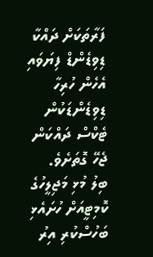ފަރާތަކަށް ދައްކާ ޑިވިޑެންޑް ފިޔަވައި އެހެން ހުރިހާ ޑިވިޑެންޑަކުން ޓެކްސް ދައްކަން ޖެހޭ ގޮތަށެވެ.
ބިލު މުޅި މަޖިލީހުގެ ކޮމިޓީއަށް ހުށައެޅި ބަހުސްކުރި އިރު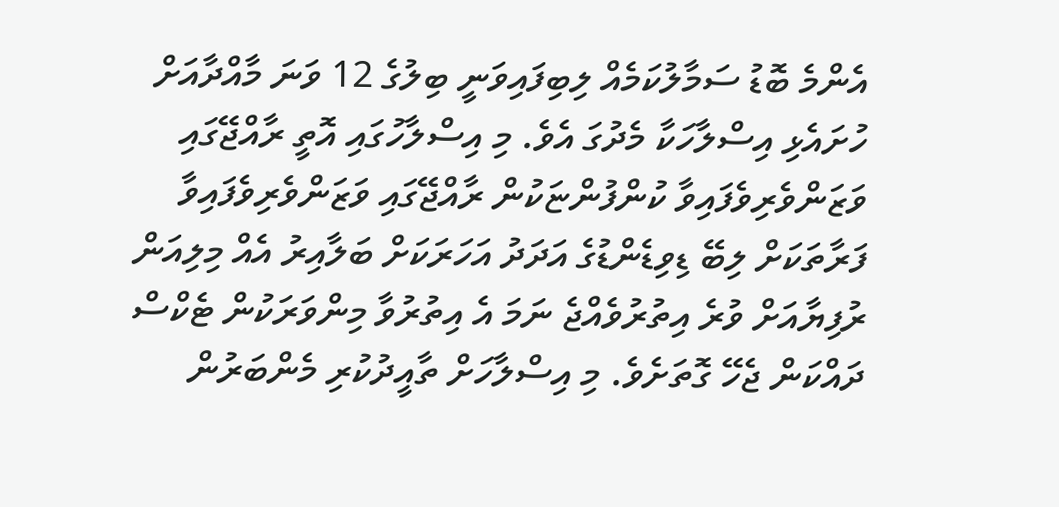އެންމެ ބޮޑު ސަމާލުކަމެއް ލިބިފައިވަނީ ބިލުގެ 12 ވަނަ މާއްދާއަށް ހުށައެޅި އިސްލާހަކާ މެދުގަ އެވެ. މި އިސްލާހުގައި އޮތީ ރާއްޖޭގައި ވަޒަންވެރިވެފައިވާ ކުންފުންޏަކުން ރާއްޖޭގައި ވަޒަންވެރިވެފައިވާ ފަރާތަކަށް ލިބޭ ޑިވިޑެންޑުގެ އަދަދު އަހަރަކަށް ބަލާއިރު އެއް މިލިއަން ރުފިޔާއަށް ވުރެ އިތުރުވެއްޖެ ނަމަ އެ އިތުރުވާ މިންވަރަކުން ޓެކްސް ދައްކަން ޖެހޭ ގޮތަށެވެ. މި އިސްލާހަށް ތާއީދުކުރި މެންބަރުން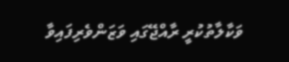ވަކާލާތުކުރީ ރާއްޖޭގައި ވަޒަންވެރިފައިވާ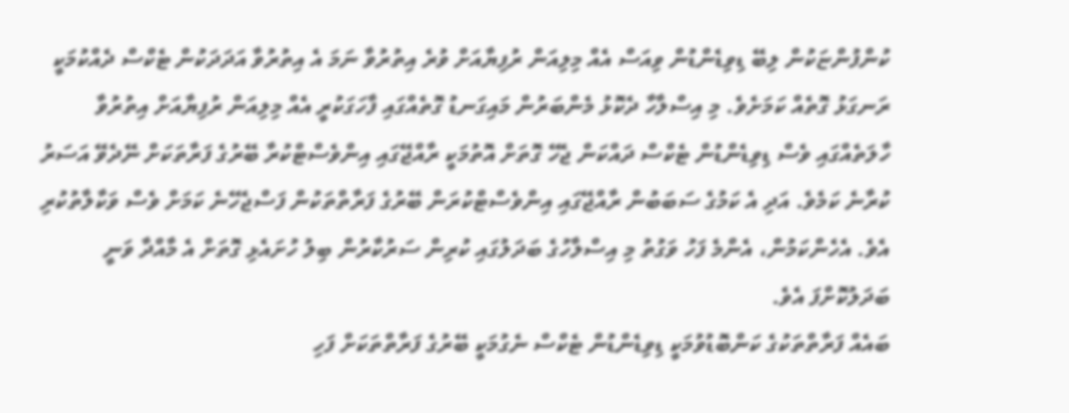ކުންފުންޏަކުން ލިބޭ ޑިވިޑެންޑުން ވިއަސް އެއް މިލިއަން ރުފިޔާއަށް ވުރެ އިތުރުވާ ނަމަ އެ އިތުރުވާ އަދަދަކުން ޓެކްސް ދެއްކުމަކީ ރަނގަޅު ގޮތެއް ކަމަށެވެ. މި އިސްލާހާ ދެކޮޅު މެންބަރުން މައިގަނޑު ގޮތެއްގައި ފާހަގަކުރީ އެއް މިލިއަން ރުފިޔާއަށް އިތުރުވާ ހާލަތެއްގައި ވެސް ޑިވިޑެންޑުން ޓެކްސް ދައްކަން ޖެހޭ ގޮތަށް އޮތުމަކީ ރާއްޖޭގައި އިންވެސްޓްކުރާ ބޭރުގެ ފަރާތަކަށް ނޭދެވޭ އަސަރު ކުރާނެ ކަމެވެ. އަދި އެ ކަމުގެ ސަބަބުން ރާއްޖޭގައި އިންވެސްޓްކުރަން ބޭރުގެ ފަރާތްތަކުން ފަސްޖެހޭނެ ކަމަށް ވެސް ވަކާލާތުކުރި އެވެ. އެހެންކަމުން، އެންމެ ފަހު ވަގުތު މި އިސްލާހުގެ ބަދަލުގައި ކުރިން ސަރުކާރުން ބިލު ހުށައެޅި ގޮތަށް އެ މާއްދާ ވަނީ ބަދަލުކޮށްފަ އެވެ.
ބައެއް ފަރާތްތަކުގެ ކަންބޮޑުވުމަކީ ޑިވިޑެންޑުން ޓެކްސް ނެގުމަކީ ބޭރުގެ ފަރާތްތަކަށް ފަހި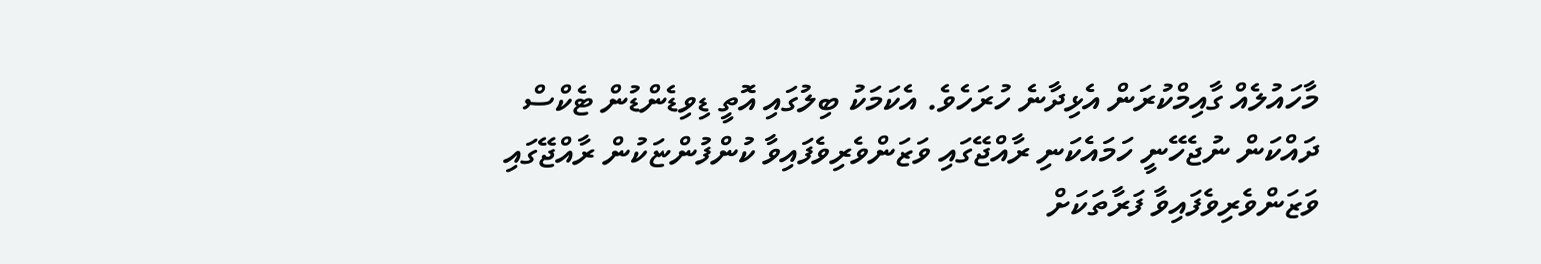މާހައުލެއް ގާއިމްކުރަން އެޅިދާނެ ހުރަހެވެ. އެކަމަކު ބިލުގައި އޮތީ ޑިވިޑެންޑުން ޓެކްސް ދައްކަން ނުޖެހޭނީ ހަމައެކަނި ރާއްޖޭގައި ވަޒަންވެރިވެފައިވާ ކުންފުންޏަކުން ރާއްޖޭގައި ވަޒަންވެރިވެފައިވާ ފަރާތަކަށް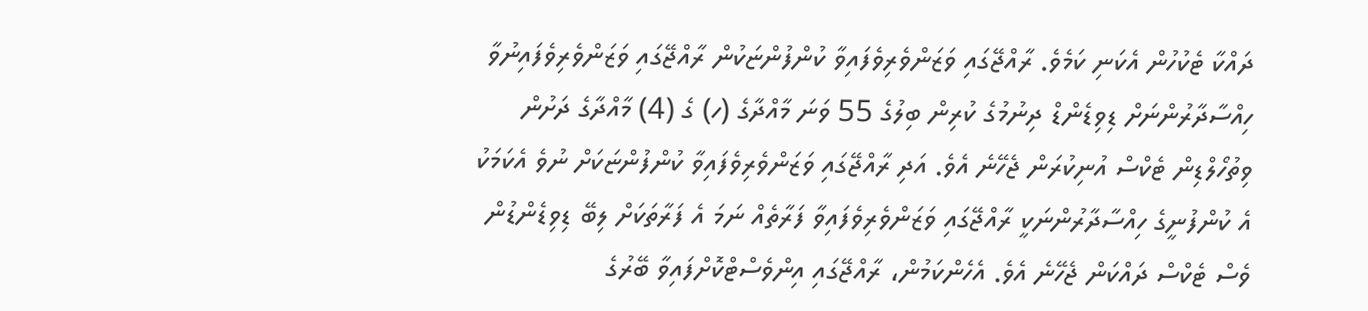ދައްކާ ޓެކުހުން އެކަނި ކަމެވެ. ރާއްޖޭގައި ވަޒަންވެރިވެފައިވާ ކުންފުންޏަކުން ރާއްޖޭގައި ވަޒަންވެރިވެފައިނުވާ ހިއްސާދާރުންނަށް ޑިވިޑެންޑް ދިނުމުގެ ކުރިން ބިލުގެ 55 ވަނަ މާއްދާގެ (ހ) ގެ (4) މާއްދާގެ ދަށުން ވިތުހޯލްޑިން ޓެކްސް އުނިކުރަން ޖެހޭނެ އެވެ. އަދި ރާއްޖޭގައި ވަޒަންވެރިވެފައިވާ ކުންފުންޏަކަށް ނުވެ އެކަމަކު އެ ކުންފުނީގެ ހިއްސާދާރުންނަކީ ރާއްޖޭގައި ވަޒަންވެރިވެފައިވާ ފަރާތެއް ނަމަ އެ ފަރާތަކަށް ލިބޭ ޑިވިޑެންޑުން ވެސް ޓެކްސް ދައްކަން ޖެހޭނެ އެވެ. އެހެންކަމުން، ރާއްޖޭގައި އިންވެސްޓްކޮށްފައިވާ ބޭރުގެ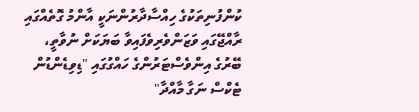ކުންފުނިތަކުގެ ހިއްސާދާރުންނަކީ އާންމު ގޮތެއްގައި ރާއްޖޭގައި ވަޒަންވެރިވެފައިވާ ބަޔަކަށް ނުވާތީ، ބޭރުގެ އިންވެސްޓަރުންގެ ހައްގުގައި "ޑިވިޑެންޑުން ޓެކްސް ނަގާ މާއްދާ"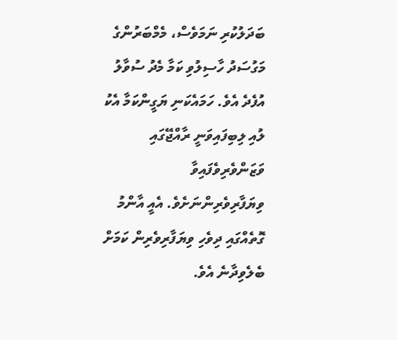ބަދަލުކުރި ނަމަވެސް، މެމްބަރުންގެ މަގުސަދު ހާސިލުވި ކަމާ މެދު ސުވާލު އުފެދެ އެވެ. ހަމައެކަނި ޔަގީންކަމާ އެކު ލުއި ލިބިފައިވަނީ ރާއްޖޭގައި ވަޒަންވެރިވެފައިވާ ވިޔަފާރިވެރިންނަށެވެ. އެއީ އާންމު ގޮތެއްގައި ދިވެހި ވިޔަފާރިވެރިން ކަމަށް ބެލެވިދާނެ އެވެ.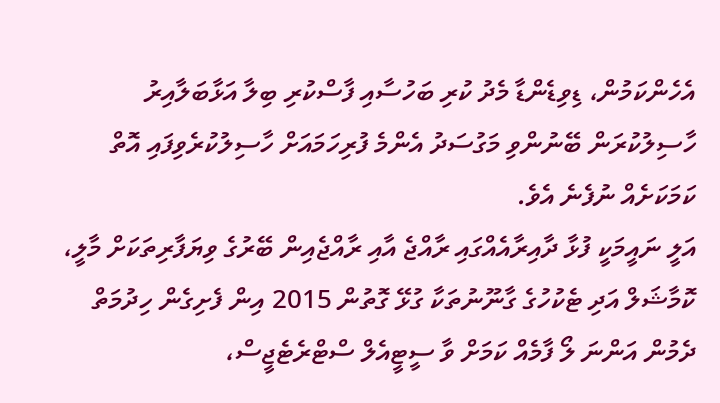އެހެންކަމުން، ޑިވިޑެންޑާ މެދު ކުރި ބަހުސާއި ފާސްކުރި ބިލާ އަޅާބަލާއިރު ހާސިލުކުރަން ބޭނުންވި މަގުސަދު އެންމެ ފުރިހަމައަށް ހާސިލުކުރެވިފައި އޮތް ކަމަކަށެއް ނުފެނެ އެވެ.
އަލީ ނައީމަކީ ފުޅާ ދާއިރާއެއްގައި ރާއްޖެ އާއި ރާއްޖެއިން ބޭރުގެ ވިޔަފާރިތަކަށް މާލީ، ކޮމާޝަލް އަދި ޓެކުހުގެ ގާނޫނުތަކާ ގުޅޭ ގޮތުން 2015 އިން ފެށިގެން ހިދުމަތް ދެމުން އަންނަ ލޯ ފާމެއް ކަމަށް ވާ ސީޓީއެލް ސްޓްރެޓެޖީސް،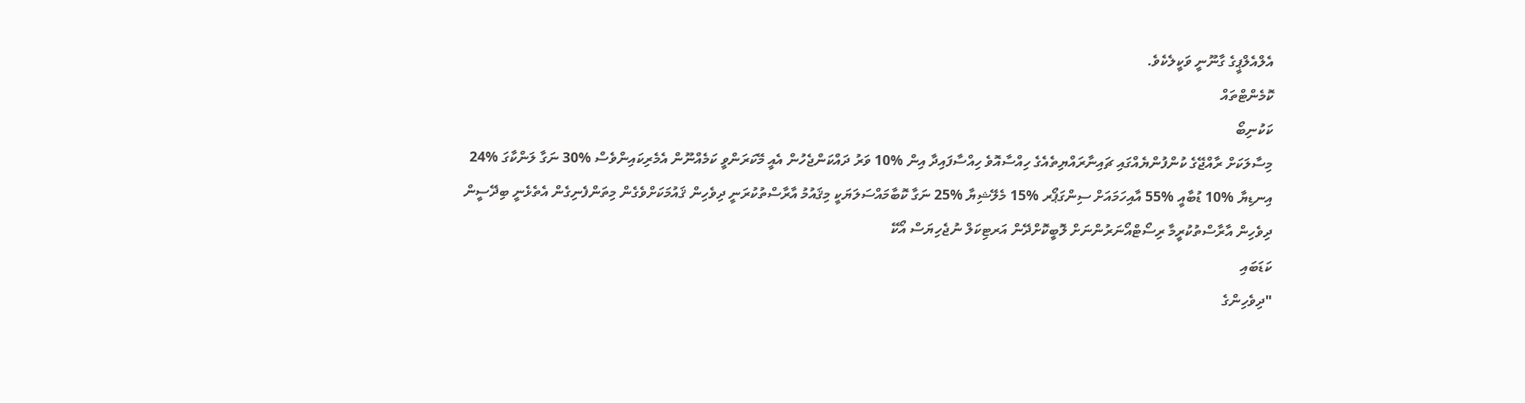އެލްއެލްޕީގެ ގާނޫނީ ވަކީލެކެވެ.
ކޮމެންޓްތައް
ކަކުނިބޯ
މިސާލަކަށް ރާއްޖޭގެ ކުންފުންޔެއްގައި ޗައިނާރައްޔިތެއެގެ ހިއްސާއޮވެ ހިއްސާފައިދާ އިން %10 ވަރު ދައްކަންޖެހުން އެއީ މޭކަރަންވީ ކަމެއްނޫން އެމެރިކައިންވެސް %30 ނަގާ ލަންކާގަ %24 އިނޑިޔާ %10 ޑުބާއީ %55 އާއިހަމައަށް ސިންގަޕޯރ %15 މެލޭޝިޔާ %25 ނަގާ ކޮބާމައްސަލަޔަކީ މިޤައުމު އާރާސްތުކުރަނީ ދިވެހިން ޤައުމަކަށްވެގެން މިތަންފެނިގެން އެތެޅެނީ ބިދޭސީން ދިވެހިން އާރާސްތުކުރީމާ ރިސޯޓްއޯނަރުންނަށް ލޮބީކޮށްދޭން އަރޓިކަލް ނުޖެހިޔަސް އޯކޭ
ކަޑަބައި
"ދިވެހިންގެ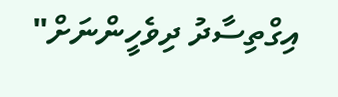އިގްތިސާދު ދިވެހީންނަށް"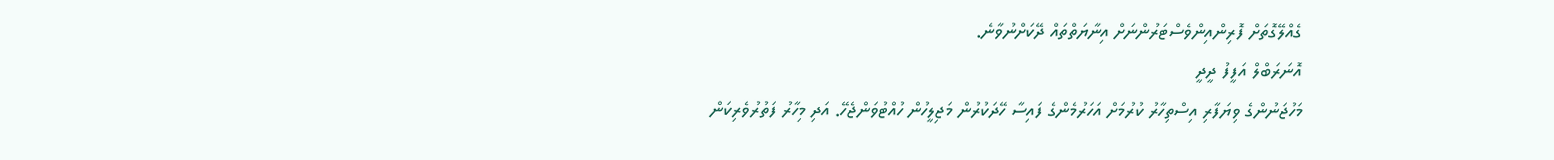ގެއްލޭގޮތަށް ފޮރިންއިންވެސްޓަރުންނަށް އިނާޔަތްތައް ދޭކަށްނުވާނެ.
އޮނަރަބްލް އަފީފު ދީދީ
މަހުޖަނުންގެ ވިޔަފާރި އިސްތިހާރު ކުރުމަށް އަހަރުމެންގެ ފައިސާ ހޭދަކުރުން މަޖިލީހުން ހުއްޓުވަންޖެހޭ. އަދި މިހާރު ފަތުރުވެރިކަން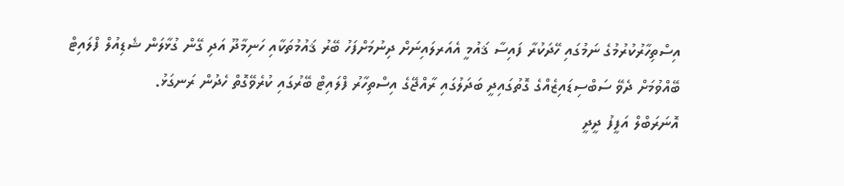އިސްތިހާރުކުރުމުގެ ނަމުގައި ހޭދަކުރާ ފައިސާ ޤައުމީ އެއަރލައިނަށް ދިނުމަށްފަހު ބޭރު ޤައުމުތަކާއި ހަނިމާދޫ އަދި ގޭން ގުޅާލަން ޝެޑިއުލް ފްލައިޓް ބޭއްވުމަށް ދެވޭ ސަބްސިޑައިޒެއްގެ ގޮތުގައިދީ ބަދަލުގައި ރާއްޖޭގެ އިސްތިހާރު ފްލައިޓް ބޭރުގައި ކުރެވޭގޮތް ހެދުން ރަނގަޅު.
އޮނަރަބްލް އަފީފު ދީދީ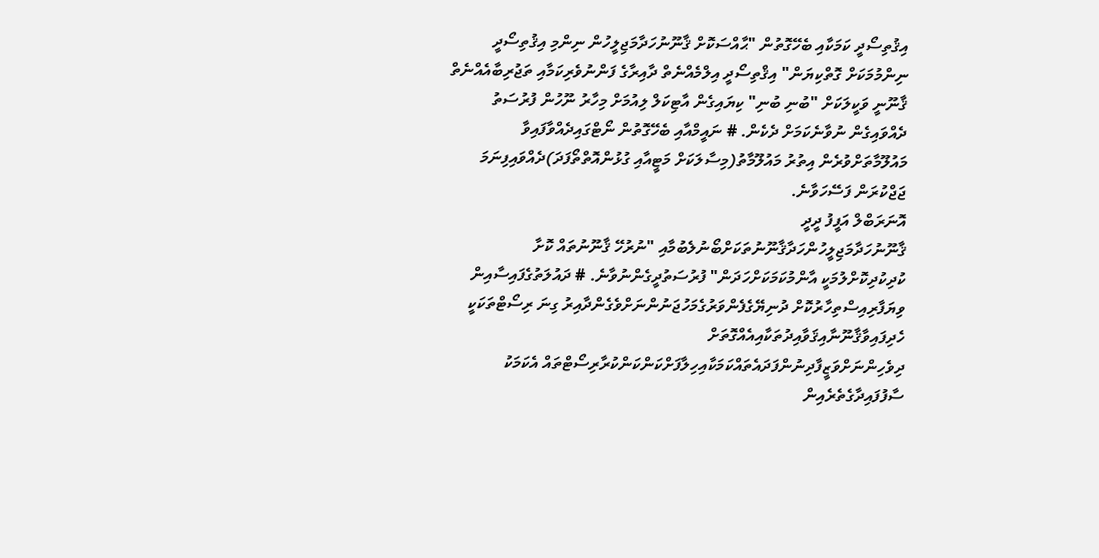އިޤުތިސޯދީ ކަމަކާއި ބެހޭގޮތުން "ޙާއްސަކޮށް ޤާނޫނުހަދާމަޖިލީހުން ނިންމި އިޤުތިސޯދީ ނިންމުމަކަށް ގޮތްކިޔަން" އިޤްތިސޯދީ އިލްމެއްނެތް ދާއިރާގެ ފަންނުވެރިކަމާއި ތަޖުރިބާއެއްނެތް ޤާނޫނީ ވަކީލަކަށް "ބުނި ބުނި" ކިޔައިގެން އާޓިކަލް ލިއުމަށް މިހާރު ނޫހުން ފުރުސަތު ދެއްވައިގެން ނުވާނެކަމަށް ދެކެން. # ނައީމްއާއި ބެހޭގޮތުން ނޯޓްގައިދެއްވާފައިވާ މައުލޫމާތަށްވުރެން އިތުރު މައުލޫމާތު(މިސާލަކަށް މަޓީއާއި ގުޅުންއޮތްތޯފަދަ)ދެއްވައިފިނަމަ ޖަޖްކުރަން ފަސޭހަވާނެ.
އޮނަރަބްލް އަފީފު ދީދީ
ޤާނޫނުހަދާމަޖިލީހުންހަދާޤާނޫނުތަކަށްބޯނުލެބުމާއި "ނުރުހޭ ޤާނޫނުތައް ކޮށާ ކުދިކުދިކޮށްލުމަކީ އާންމުކަމަކަށްހަދަން" ފުރުސަތުދީގެންނުވާނެ. # ދައުލަތުގެފައިސާއިން ވިޔަފާރިއިސްތިހާރުކޮށް ދުނިޔޭގެފެންވަރުގެމަހުޖަނުންނަށްވެގެންދާއިރު ގިނަ ރިސޯޓްތަކަކީ ހެދިފައިވާޤާނޫނާއިޤަވާއިދުތަކާއިއެއްގޮތަށް ދިވެހިންނަށްވަޒީފާދިނުންފަދައެތައްކަމަކާއިހިލާފަށްކަންކަންކުރާރިސޯޓްތައް އެކަމަކު ސާފުފައިދާގެތެރެއިން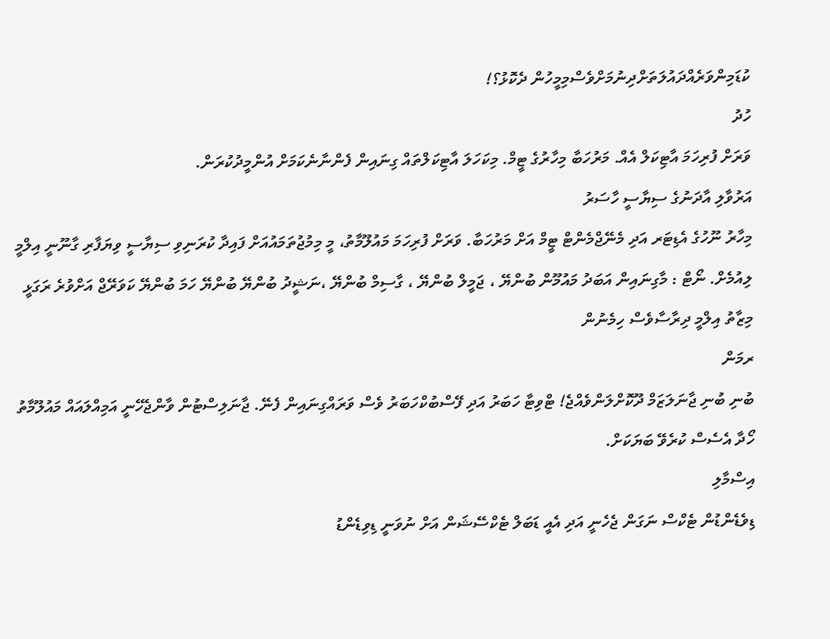ކުޑަމިންވަރެއްދައުލަތަށްދިނުމަށްވެސްމިމީހުން ދެކޮޅު؟!
ހުދު
ވަރަށް ފުރިހަމަ އާޓިކަލް އެއް. މަރުހަބާ މިހާރުގެ ޓީމް. މިކަހަލަ އާޓިކަލްތައް ގިނައިން ފެންނާނެކަމަށް އުންމީދުކުރަން.
އަރުވާލި އާދަނުގެ ސިޔާސީ ހާސަރު
މިހާރު ނޫހުގެ އެޑިޓަރ އަދި މެނޭޖްމެންޓް ޓީމް އަށް މަރުހަބާ. ވަރަށް ފުރިހަމަ މައުލޫމާތު، މީ މިމުޖުތަމައުއަށް ފައިދާ ކުރަނިވި ސިޔާސީ ވިޔަފާރި ގާނޫނީ އިލްމީ ލިއުމެށް. ނޯޓް : މާގިނައިން އަބަދު މައުމޫން ބުންޔޭ ، ޖަމީލް ބުންޔޭ ، ގާސިމް ބުންޔޭ ،ނަޝީދު ބުންޔޭ ބުންޔޭ ހަމަ ބުންޔޭ ކަވަރޭޖް އަށްވުރެ ރަގަޅީ މިޒާތު އިލްމީ ދިރާސާވެސް ހިމެނުން
ރމަން
ބުނި ބުނި ޖާނަލަޒަމް ދޫކޮށްލަންވެއްޖެ! ޓްވިޓާ ހަބަރު އަދި ފޭސްބުކްހަބަރު ވެސް ވަރައްގިނައިން ފެނޭ. ޖާނަލިސްޓުން ވާންޖެހޭނީ އަމިއްލައައް މައުލޫމާތު ހޯދާ އެސެސް ކުރެވޭ ބަޔަކަށް.
އިސްމާލި
ޑިވެޑެންޑުން ޓެކްސް ނަގަން ޖެހެނީ އަދި އެއީ ޑަބަލް ޓެކްސޭޝަން އަށް ނުވަނީ ޑިވިޑެންޑު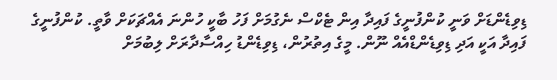ޑިވިޑެންޑަށް ވަނީ ކުންފުނީގެ ފައިދާ އިން ޓެކްސް ނެގުމަށް ފަހު ބާކީ ހުންނަ އެއްޗަކަށް ވާތީ. ކުންފުނީގެ ފައިދާ އަކީ އަދި ޑިވިޑެންޑްއެއް ނޫން. މީގެ އިތުރުން، ޑިވިޑެންޑު ހިއްސާދާރަށް ލިބުމަށް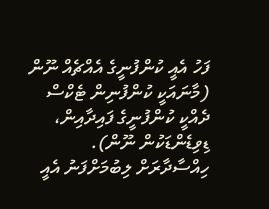ފަހު އެއީ ކުންފުނީގެ އެއްޗެއް ނޫން (މާނައަކީ ކުންފުނިން ޓެކްސް ދެއްކީ ކުންފުނީގެ ފައިދާއިން، ޑިވިޑެންޑަކުން ނޫން). ހިއްސާދާރަށް ލިބުމަށްފަނު އެއީ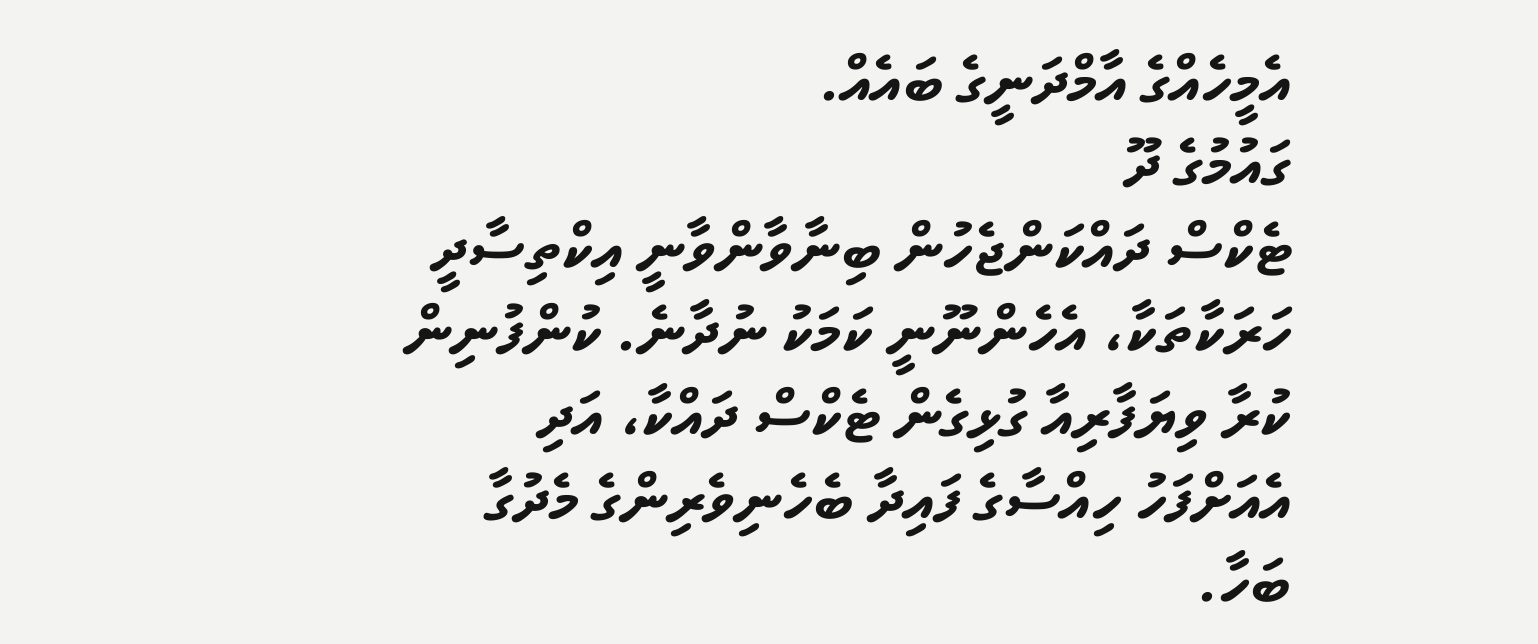އެމީހެއްގެ އާމްދަނީގެ ބައެއް.
ގައުމުގެ ދޫ
ޓެކްސް ދައްކަންޖެހުން ބިނާވާންވާނީ އިކްތިސާދީ ހަރަކާތަކާ، އެހެންނޫނީ ކަމަކު ނުދާނެ. ކުންފުނިން ކުރާ ވިޔަފާރިއާ ގުޅިގެން ޓެކްސް ދައްކާ، އަދި އެއަށްފަހު ހިއްސާގެ ފައިދާ ބެހެނިވެރިންގެ މެދުގާ ބަހާ.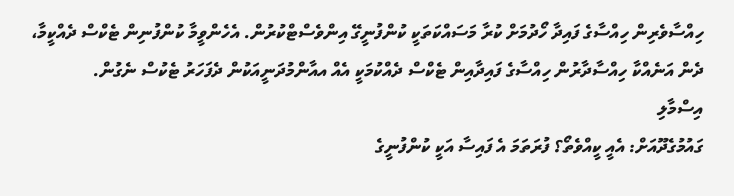ހިއްސާވެރިން ހިއްސާގެ ފައިދާ ހޯދުމަށް ކުރާ މަސައްކަތަކީ ކުންފުނީގޭ އިންވެސްޓްކުރުން. އެހެންވީމާ ކުންފުނިން ޓެކްސް ދެއްކީމާ، ދެން އަނެއްކާ ހިއްސާދާރުން ހިއްސާގެ ފައިދާއިން ޓެކްސް ދެއްކުމަކީ އެއް އއާންމުދަނީއަކުން ދެފަހަރު ޓެކުސް ނެގުން.
އިސްމާލި
ގައުމުގެދޫއަށް: އެއީ ކީއްވެތޯ؟ ފުރަތަމަ އެ ފައިސާ އަކީ ކުންފުނީގެ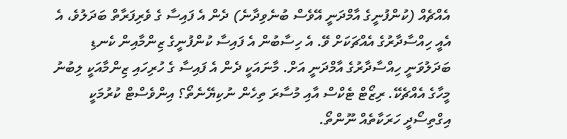އެއްޗެއް (ކުންފުނީގެ އާމްދަނީ އޭވެސް ބުނެވިދާނެ) ދެން އެ ފައިސާ ގެ ވެރިފަރާތް ބަދަލުވެ، އެ އެއީ ހިއްސާދާރުގެ އެއްޗަކަށް ވޭ. އެ ހިސާބުން އެ ފައިސާ ކުންފުނީގެ ޒިންމާއިން ކެނޑި ބަދަލުވަނީ ހިއްސާދާރުގެ އާމްދަނީ އަށް. މާނައަކީ ދެން އެ ފައިސާ ގެ ހުރިހައި ޒިންމާއަކީ ލިބުނު މީހާގެ އެއްޗެކޭ. ރިޒޯޓް ޓެކްސް އާއި މުސާރަ ތިހެން ނުކިޔޭނެތޯ؟ އިންވެސްޓް ކުރުމަކީ އިގްތިސޯދީ ހަރަކާތެއް ނޫންތޯ.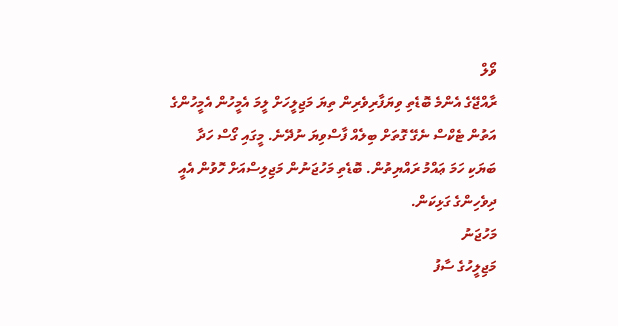ވޯލް
ރާއްޖޭގެ އެންމެ ބޮޑެތި ވިޔަފާރިވެރިން ތިޔަ މަޖިލީހަށް ލީމަ އެމީހުން އެމީހުންގެ އަތުން ޓެކްސް ނެގޭ ގޮތަށް ބިލެއް ފާސްވިޔަ ނުދޭނެ. މީގައި ގޯސް ހަދާ ބަޔަކި ހަމަ ޢައްމު ރައްޔިތުން. ބޮޑެތި މަހުޖަނުން މަޖިލިސްއަށް ހޮވުން އެއީ ދިވެހިންގެ ގަޅިކަން.
މަހުޖަނު
މަޖިލީހުގެ ސާފު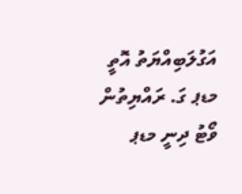އަގުލަބިއްޔަތު އޮތީ މޑޕ ގަ. ރައްޔިތުން ވޯޓު ދިނީ މޑޕ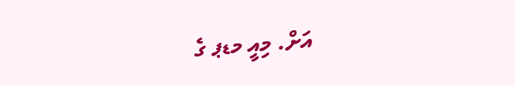އަށް. މިއީ މޑޕ ގެ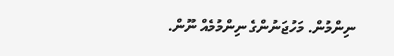ނިންމުން. މަހުޖަނުންގެ ނިންމުމެއް ނޫން.